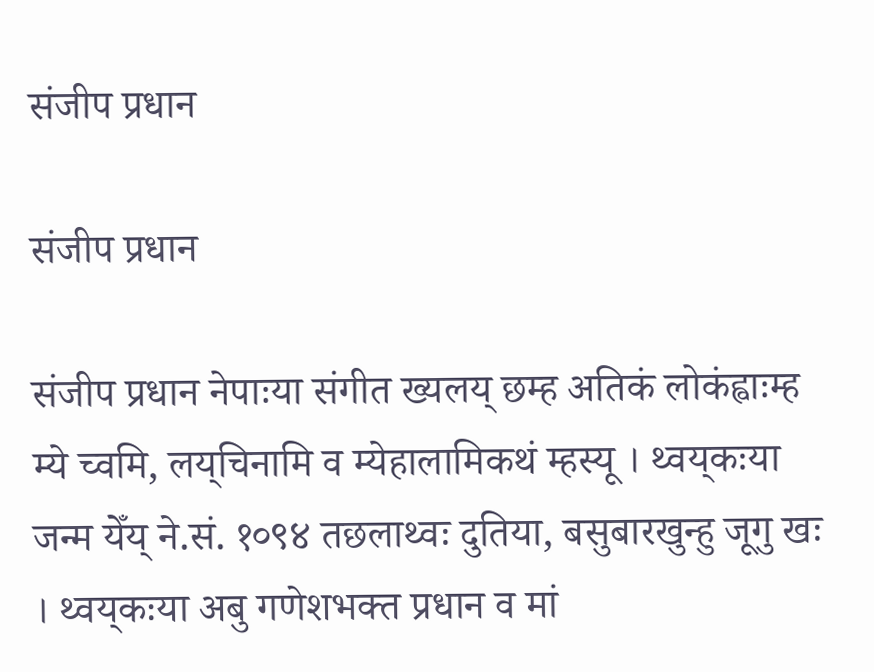संजीप प्रधान

संजीप प्रधान

संजीप प्रधान नेपाःया संगीत ख्यलय्‌ छम्ह अतिकं लोकंह्वाःम्ह म्ये च्वमि, लय्‌चिनामि व म्येहालामिकथं म्हस्यू । थ्वय्‌कःया जन्म येँय्‌ ने.सं. १०९४ तछलाथ्वः दुतिया, बसुबारखुन्हु जूगु खः । थ्वय्‌कःया अबु गणेशभक्त प्रधान व मां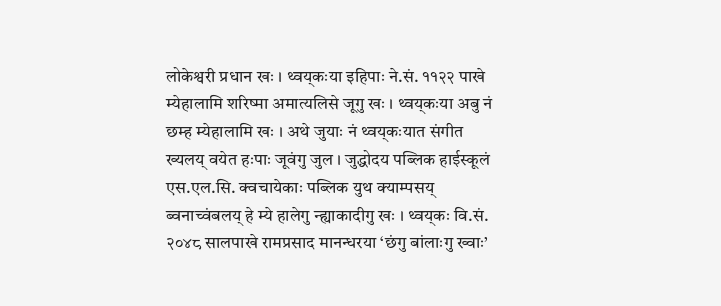लोकेश्वरी प्रधान खः । थ्वय्‌कःया इहिपाः ने.सं. ११२२ पाखे म्येहालामि शरिष्मा अमात्यलिसे जूगु खः । थ्वय्‌कःया अबु नं छम्ह म्येहालामि खः । अथे जुयाः नं थ्वय्‌कःयात संगीत ख्यलय्‌ वयेत हःपाः जूवंगु जुल । जुद्धोदय पब्लिक हाईस्कूलं एस.एल.सि. क्वचायेकाः पब्लिक युथ क्याम्पसय्‌ ब्वनाच्वंबलय्‌ हे म्ये हालेगु न्ह्याकादीगु खः । थ्वय्‌कः वि.सं. २०४८ सालपाखे रामप्रसाद मानन्धरया ‘छंगु बांलाःगु ख्वाः’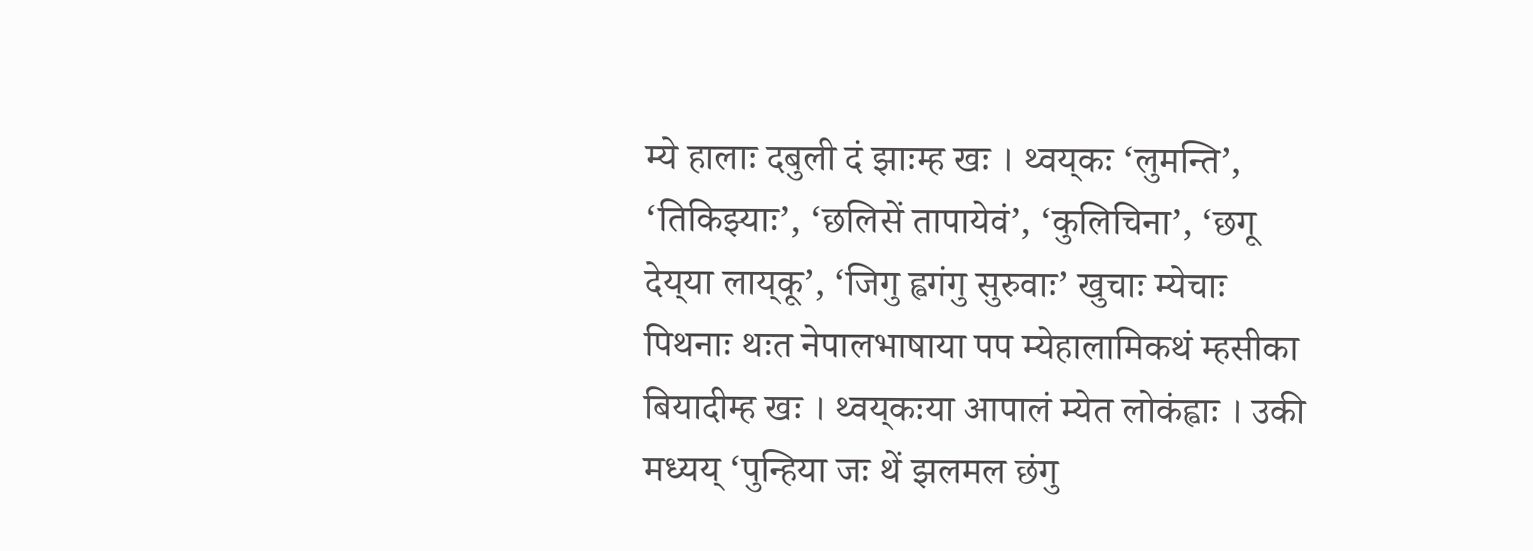म्ये हालाः दबुली दं झाःम्ह खः । थ्वय्‌कः ‘लुमन्ति’, ‘तिकिझ्याः’, ‘छलिसें तापायेवं’, ‘कुलिचिना’, ‘छगू देय्‌या लाय्‌कू’, ‘जिगु ह्वगंगु सुरुवाः’ खुचाः म्येचाः पिथनाः थःत नेपालभाषाया पप म्येहालामिकथं म्हसीका बियादीम्ह खः । थ्वय्‌कःया आपालं म्येत लोकंह्वाः । उकी मध्यय्‌ ‘पुन्हिया जः थें झलमल छंगु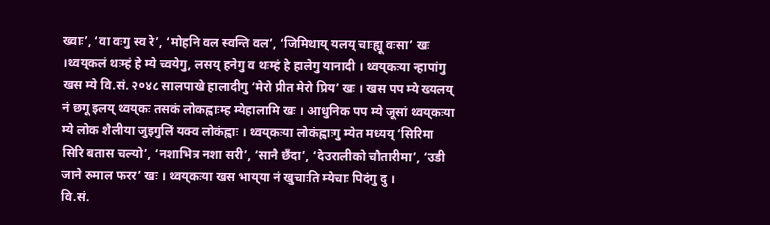ख्वाः’, ‘वा वःगु स्व रे’, ‘मोहनि वल स्वन्ति वल’, ‘जिमिथाय्‌ यलय्‌ चाःह्यू वःसा’ खः ।थ्वय्‌कलं थःम्हं हे म्ये च्वयेगु, लसय्‌ हनेगु व थःम्हं हे हालेगु यानादी । थ्वय्‌कःया न्हापांगु खस म्ये वि.सं. २०४८ सालपाखे हालादीगु ‘मेरो प्रीत मेरो प्रिय’ खः । खस पप म्ये ख्यलय्‌ नं छगू इलय्‌ थ्वय्‌कः तसकं लोकह्वाःम्ह म्येहालामि खः । आधुनिक पप म्ये जूसां थ्वय्‌कःया म्ये लोक शैलीया जुइगुलिं यक्व लोकंह्वाः । थ्वय्‌कःया लोकंह्वाःगु म्येत मध्यय्‌ ‘सिरिमा सिरि बतास चल्यो’, ‘नशाभित्र नशा सरी’, ‘सानै छँदा’, ‘देउरालीको चौतारीमा’, ‘उडी जाने रुमाल फरर’ खः । थ्वय्‌कःया खस भाय्‌या नं खुचाःति म्येचाः पिदंगु दु ।
वि.सं.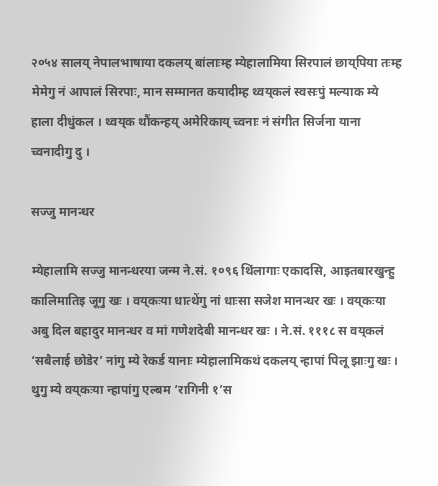२०५४ सालय्‌ नेपालभाषाया दकलय्‌ बांलाःम्ह म्येहालामिया सिरपालं छाय्‌पिया तःम्ह मेमेगु नं आपालं सिरपाः, मान सम्मानत कयादीम्ह थ्वय्‌कलं स्वसःपुं मल्याक म्ये हाला दीधुंकल । थ्वय्‌क थौंकन्हय्‌ अमेरिकाय्‌ च्वनाः नं संगीत सिर्जना याना च्वनादीगु दु ।

सज्जु मानन्धर

म्येहालामि सज्जु मानन्धरया जन्म ने.सं. १०९६ थिंलागाः एकादसि, आइतबारखुन्हु कालिमातिइ जूगु खः । वय्‌कःया धात्थेंगु नां धाःसा सजेश मानन्धर खः । वय्‌कःया अबु दिल बहादुर मानन्धर व मां गणेशदेबी मानन्धर खः । ने.सं. १११८ स वय्‌कलं ‘सबैलाई छोडेर’ नांगु म्ये रेकर्ड यानाः म्येहालामिकथं दकलय्‌ न्हापां पिलू झाःगु खः । थुगु म्ये वय्‌कःया न्हापांगु एल्बम ‘रागिनी १’स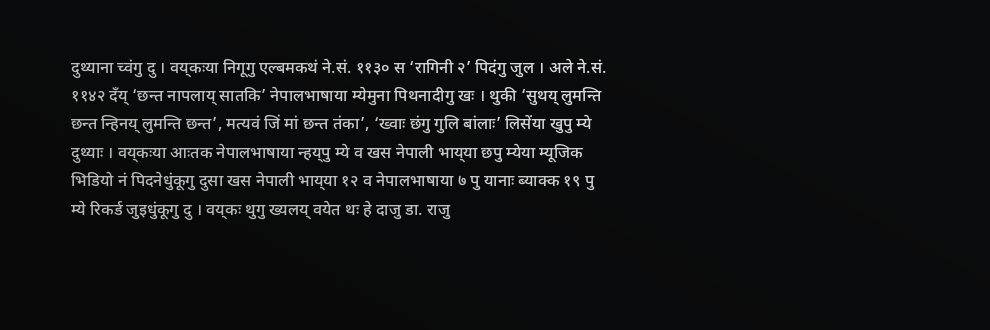दुथ्याना च्वंगु दु । वय्‌कःया निगूगु एल्बमकथं ने.सं. ११३० स ‘रागिनी २’ पिदंगु जुल । अले ने.सं. ११४२ दँय्‌ ‘छन्त नापलाय्‌ सातकि’ नेपालभाषाया म्येमुना पिथनादीगु खः । थुकी ‘सुथय्‌ लुमन्ति छन्त न्हिनय्‌ लुमन्ति छन्त’, मत्यवं जिं मां छन्त तंका’, ‘ख्वाः छंगु गुलि बांलाः’ लिसेंया खुपु म्ये दुथ्याः । वय्‌कःया आःतक नेपालभाषाया न्हय्‌पु म्ये व खस नेपाली भाय्‌या छपु म्येया म्यूजिक भिडियो नं पिदनेधुंकूगु दुसा खस नेपाली भाय्‌या १२ व नेपालभाषाया ७ पु यानाः ब्याक्क १९ पु म्ये रिकर्ड जुइधुंकूगु दु । वय्‌कः थुगु ख्यलय्‌ वयेत थः हे दाजु डा. राजु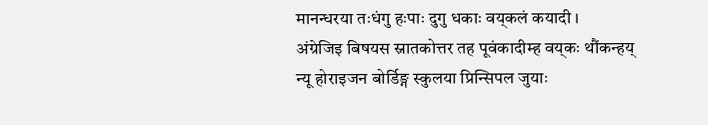मानन्धरया तःधंगु हःपाः दुगु धकाः वय्‌कलं कयादी ।
अंग्रेजिइ बिषयस स्नातकोत्तर तह पूवंकादीम्ह वय्‌कः थौंकन्हय्‌ न्यू होराइजन बोर्डिङ्ग स्कुलया प्रिन्सिपल जुयाः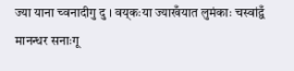ज्या याना च्वनादीगु दु । वय्‌कःया ज्याखँयात लुमंकाः चस्वांद्वँ मानन्धर सनाःगू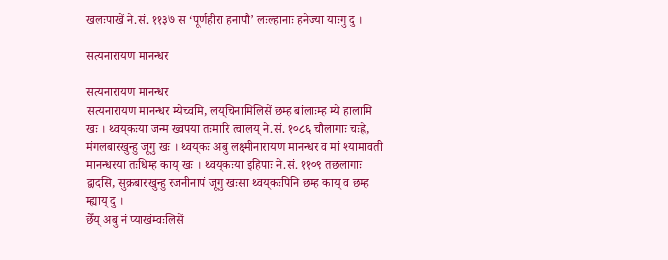खलःपाखें ने.सं. ११३७ स ‘पूर्णहीरा हनापौ’ लःल्हानाः हनेज्या याःगु दु ।

सत्यनारायण मानन्धर

सत्यनारायण मानन्धर
सत्यनारायण मानन्धर म्येच्वमि, लय्‌चिनामिलिसें छम्ह बांलाःम्ह म्ये हालामि खः । थ्वय्‌कःया जन्म ख्वपया तःमारि त्वालय्‌ ने.सं. १०८६ चौलागाः चःह्रे, मंगलबारखुन्हु जूगु खः । थ्वय्‌कः अबु लक्ष्मीनारायण मानन्धर व मां श्यामावती मानन्धरया तःधिम्ह काय्‌ खः । थ्वय्‌कःया इहिपाः ने.सं. ११०९ तछलागाः द्वादसि, सुक्रबारखुन्हु रजनीनापं जूगु खःसा थ्वय्‌कःपिनि छम्ह काय्‌ व छम्ह म्ह्याय्‌ दु ।
छेँय्‌ अबु नं प्याखंम्वःलिसें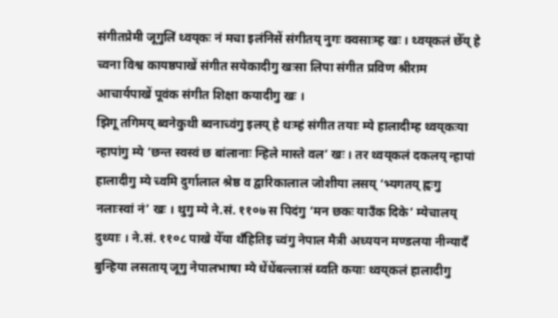संगीतप्रेमी जूगुलिं थ्वय्‌कः नं मचा इलंनिसें संगीतय्‌ नुगः क्वसाःम्ह खः । थ्वय्‌कलं छेँय्‌ हे च्वना विश्व कायष्ठपाखें संगीत सयेकादीगु खःसा लिपा संगीत प्रविण श्रीराम आचार्यपाखें पूवंक संगीत शिक्षा कयादीगु खः ।
झिगू तगिमय्‌ ब्वनेकुथी ब्वनाच्वंगु इलय्‌ हे थःम्हं संगीत तयाः म्ये हालादीम्ह थ्वय्‌कःया न्हापांगु म्ये ‘छन्त स्वस्वं छ बांलानाः न्हिले मास्ते वल’ खः । तर थ्वय्‌कलं दकलय्‌ न्हापां हालादीगु म्ये च्वमि दुर्गालाल श्रेष्ठ व द्वारिकालाल जोशीया लसय्‌ ‘भ्यगतय्‌ ह्वःगु नलाःस्वां नं’ खः । थुगु म्ये ने.सं. ११०७ स पिदंगु ‘मन छकः याउँक दिके’ म्येचालय्‌ दुथ्याः । ने.सं. ११०८ पाखे येँया थँहितिइ च्वंगु नेपाल मैत्री अध्ययन मण्डलया नीन्यादँ बुन्हिया लसताय्‌ जूगु नेपालभाषा म्ये धेंधेंबल्लाःसं ब्वति कयाः थ्वय्‌कलं हालादीगु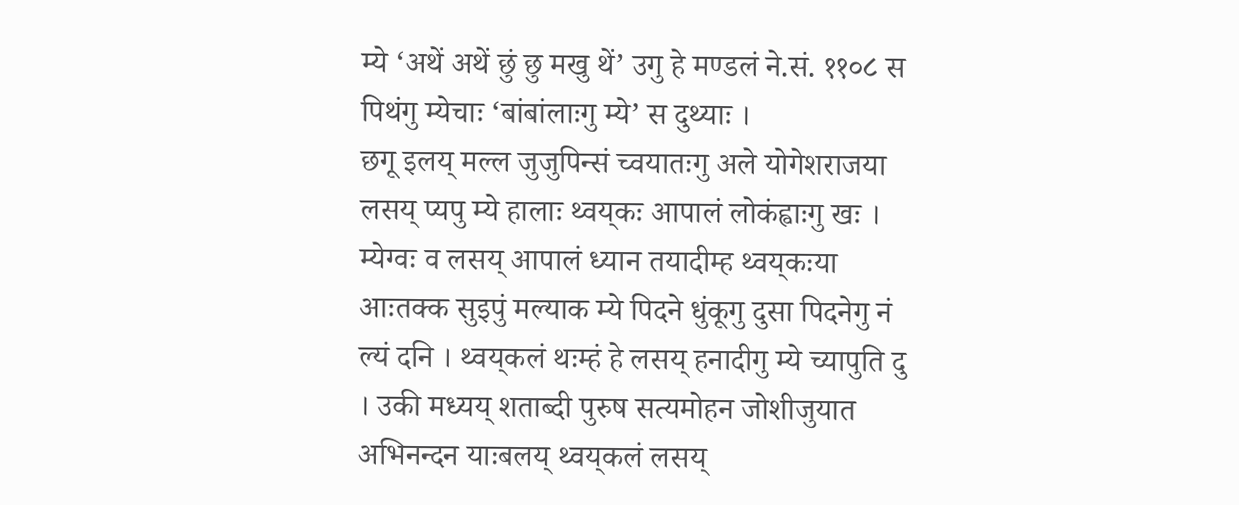म्ये ‘अथें अथें छुं छु मखु थें’ उगु हे मण्डलं ने.सं. ११०८ स पिथंगु म्येचाः ‘बांबांलाःगु म्ये’ स दुथ्याः ।
छगू इलय्‌ मल्ल जुजुपिन्सं च्वयातःगु अले योगेशराजया लसय्‌ प्यपु म्ये हालाः थ्वय्‌कः आपालं लोकंह्वाःगु खः । म्येग्वः व लसय्‌ आपालं ध्यान तयादीम्ह थ्वय्‌कःया आःतक्क सुइपुं मल्याक म्ये पिदने धुंकूगु दुसा पिदनेगु नं ल्यं दनि । थ्वय्‌कलं थःम्हं हे लसय्‌ हनादीगु म्ये च्यापुति दु । उकी मध्यय्‌ शताब्दी पुरुष सत्यमोहन जोशीजुयात अभिनन्दन याःबलय्‌ थ्वय्‌कलं लसय्‌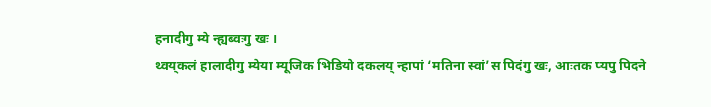हनादीगु म्ये न्ह्यब्वःगु खः ।
थ्वय्‌कलं हालादीगु म्येया म्यूजिक भिडियो दकलय्‌ न्हापां ‘मतिना स्वां’स पिदंगु खः, आःतक प्यपु पिदने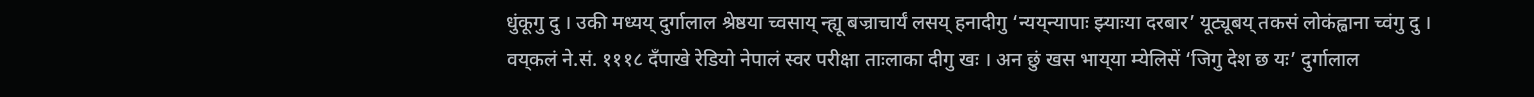धुंकूगु दु । उकी मध्यय्‌ दुर्गालाल श्रेष्ठया च्वसाय्‌ न्ह्यू बज्राचार्यं लसय्‌ हनादीगु ‘न्यय्‌न्यापाः झ्याःया दरबार’ यूट्यूबय्‌ तकसं लोकंह्वाना च्वंगु दु । वय्‌कलं ने.सं. १११८ दँपाखे रेडियो नेपालं स्वर परीक्षा ताःलाका दीगु खः । अन छुं खस भाय्‌या म्येलिसें ‘जिगु देश छ यः’ दुर्गालाल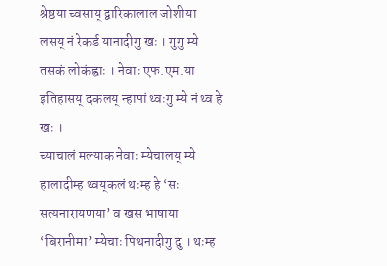श्रेष्ठया च्वसाय्‌ द्वारिकालाल जोशीया लसय्‌ नं रेकर्ड यानादीगु खः । गुगु म्ये तसकं लोकंह्वाः । नेवाः एफ.एम.या इतिहासय्‌ दकलय्‌ न्हापां थ्वःगु म्ये नं थ्व हे खः ।
च्याचालं मल्याक नेवाः म्येचालय्‌ म्ये हालादीम्ह थ्वय्‌कलं थःम्ह हे ‘सः सत्यनारायणया’ व खस भाषाया ‘बिरानीमा’ म्येचाः पिथनादीगु दु । थःम्ह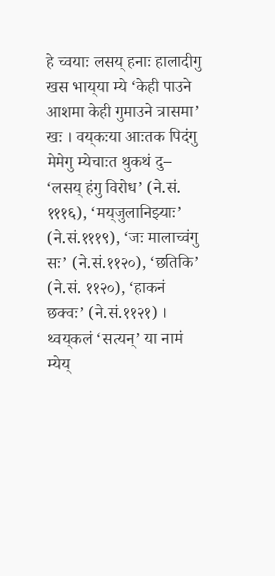हे च्वयाः लसय्‌ हनाः हालादीगु खस भाय्‌या म्ये ‘केही पाउने आशमा केही गुमाउने त्रासमा’ खः । वय्‌कःया आःतक पिदंगु मेमेगु म्येचाःत थुकथं दु– ‘लसय्‌ हंगु विरोध’ (ने.सं. १११६), ‘मय्‌जुलानिझ्याः’ (ने.सं.१११९), ‘जः मालाच्वंगु सः’ (ने.सं.११२०), ‘छतिकि’ (ने.सं. ११२०), ‘हाकनं छक्वः’ (ने.सं.११२१) । थ्वय्‌कलं ‘सत्यन्’ या नामं म्येय्‌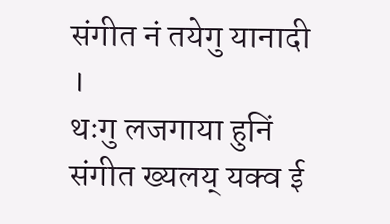संगीत नं तयेगु यानादी ।
थःगु लजगाया हुनिं संगीत ख्यलय्‌ यक्व ई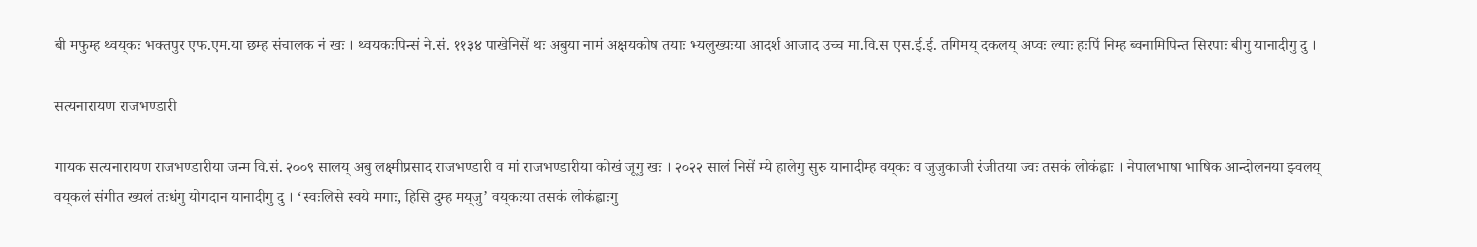बी मफुम्ह थ्वय्‌कः भक्तपुर एफ.एम.या छम्ह संचालक नं खः । थ्वयकःपिन्सं ने.सं. ११३४ पाखेनिसें थः अबुया नामं अक्षयकोष तयाः भ्यलुख्यःया आदर्श आजाद उच्च मा.वि.स एस.ई.ई. तगिमय्‌ दकलय्‌ अप्वः ल्याः हःपिं निम्ह ब्वनामिपिन्त सिरपाः बीगु यानादीगु दु ।

सत्यनारायण राजभण्डारी

गायक सत्यनारायण राजभण्डारीया जन्म वि.सं. २००९ सालय्‌ अबु लक्ष्मीप्रसाद राजभण्डारी व मां राजभण्डारीया कोखं जूगु खः । २०२२ सालं निसें म्ये हालेगु सुरु यानादीम्ह वय्‌कः व जुजुकाजी रंजीतया ज्वः तसकं लोकंह्वाः । नेपालभाषा भाषिक आन्दोलनया झ्वलय्‌ वय्‌कलं संगीत ख्यलं तःधंगु योगदान यानादीगु दु । ‘स्वःलिसे स्वये मगाः, हिसि दुम्ह मय्‌जु’ वय्‌कःया तसकं लोकंह्वाःगु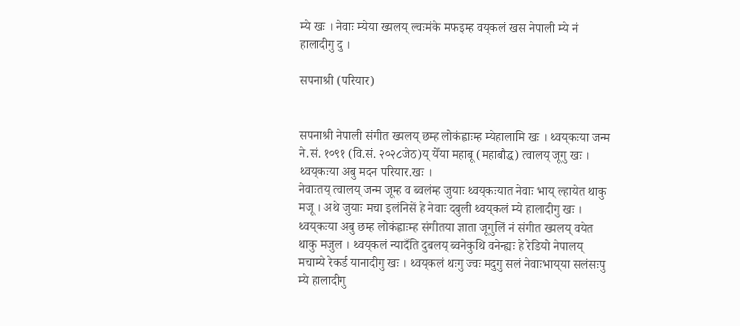म्ये खः । नेवाः म्येया ख्यलय्‌ ल्वःमंके मफइम्ह वय्‌कलं खस नेपाली म्ये नं हालादीगु दु ।

सपनाश्री (परियार)


सपनाश्री नेपाली संगीत ख्यलय्‌ छम्ह लोकंह्वाःम्ह म्येहालामि खः । थ्वय्‌कःया जन्म ने.सं. १०९१ (वि.सं. २०२८जेठ)य्‌ येँया महाबू (महाबौद्ध) त्वालय्‌ जूगु खः । थ्वय्‌कःया अबु मदन परियार.खः ।
नेवाःतय्‌ त्वालय्‌ जन्म जूम्ह व ब्वलंम्ह जुयाः थ्वय्‌कःयात नेवाः भाय्‌ ल्हायेत थाकु मजू । अथे जुयाः मचा इलंनिसें हे नेवाः दबुली थ्वय्‌कलं म्ये हालादीगु खः । थ्वय्‌कःया अबु छम्ह लोकंह्वाःम्ह संगीतया ज्ञाता जूगुलिं नं संगीत ख्यलय्‌ वयेत थाकु मजुल । थ्वय्‌कलं न्यादँति दुबलय्‌ ब्वनेकुथि वनेन्ह्यः हे रेडियो नेपालय्‌ मचाम्ये रेकर्ड यानादीगु खः । थ्वय्‌कलं थःगु ज्वः मदुगु सलं नेवाःभाय्‌या सलंसःपु म्ये हालादीगु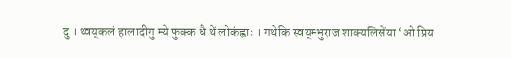दु । थ्वय्‌कलं हालादीगु म्ये फुक्क धै थें लोकंह्वाः । गथेकि स्वय्‌म्भुराज शाक्यलिसेंया ‘ओ प्रिय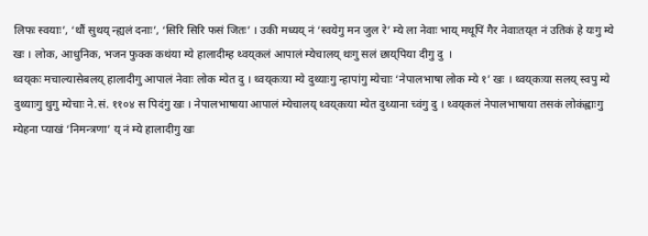लिफः स्वयाः’, ‘थौं सुथय्‌ न्ह्यलं दनाः’, ‘सिरि सिरि फसं जितः’ । उकी मध्यय्‌ नं ‘स्वयेगु मन जुल रे’ म्ये ला नेवाः भाय्‌ मथूपिं गैर नेवाःतय्‌त नं उतिकं हे यःगु म्ये खः । लोक, आधुनिक, भजन फुक्क कथंया म्ये हालादीम्ह थ्वय्‌कलं आपालं म्येचालय्‌ थःगु सलं छाय्‌पिया दीगु दु  ।
थ्वय्‌कः मचाल्यासेबलय्‌ हालादीगु आपालं नेवाः लोक म्येत दु । थ्वय्‌कःया म्ये दुथ्याःगु न्हापांगु म्येचाः ‘नेपालभाषा लोक म्ये १’ खः । थ्वय्‌कःया सलय्‌ स्वपु म्ये दुथ्याःगु थुगु म्येचाः ने.सं. ११०४ स पिदंगु खः । नेपालभाषाया आपालं म्येचालय्‌ थ्वय्‌कःया म्येत दुथ्याना च्वंगु दु । थ्वय्‌कलं नेपालभाषाया तसकं लोकंह्वाःगु म्येहना प्याखं ‘निमन्त्रणा’ य्‌ नं म्ये हालादीगु खः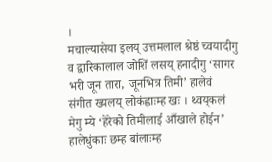।
मचाल्यासेया इलय्‌ उत्तमलाल श्रेष्ठं च्वयादीगु व द्वारिकालाल जोशिं लसय्‌ हनादीगु ‘सागर भरी जून तारा, जूनभित्र तिमी’ हालेवं संगीत ख्यलय्‌ लोकंह्वाःम्ह खः । थ्वय्‌कलं मेगु म्ये ‘हेरेको तिमीलाई आँखाले होईन’ हालेधुंकाः छम्ह बांलाःम्ह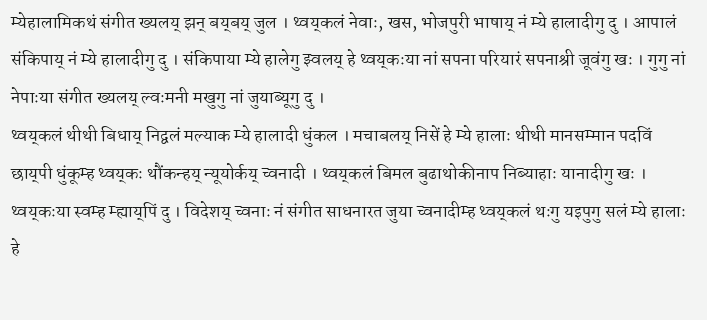म्येहालामिकथं संगीत ख्यलय्‌ झन् बय्‌बय्‌ जुल । थ्वय्‌कलं नेवाः, खस, भोजपुरी भाषाय्‌ नं म्ये हालादीगु दु । आपालं संकिपाय्‌ नं म्ये हालादीगु दु । संकिपाया म्ये हालेगु झ्वलय्‌ हे थ्वय्‌कःया नां सपना परियारं सपनाश्री जूवंगु खः । गुगु नां नेपाःया संगीत ख्यलय्‌ ल्वःमनी मखुगु नां जुयाब्यूगु दु ।
थ्वय्‌कलं थीथी बिधाय्‌ निद्वलं मल्याक म्ये हालादी धुंकल । मचाबलय्‌ निसें हे म्ये हालाः थीथी मानसम्मान पदविं छाय्‌पी धुंकूम्ह थ्वय्‌कः थौंकन्हय्‌ न्यूयोर्कय्‌ च्वनादी । थ्वय्‌कलं बिमल बुढाथोकीनाप निब्याहाः यानादीगु खः । थ्वय्‌कःया स्वम्ह म्ह्याय्‌पिं दु । विदेशय्‌ च्वनाः नं संगीत साधनारत जुया च्वनादीम्ह थ्वय्‌कलं थःगु यइपुगु सलं म्ये हालाः हे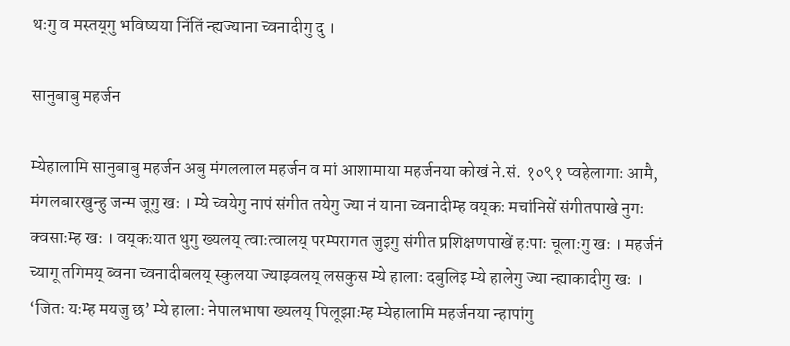थःगु व मस्तय्‌गु भविष्यया निंतिं न्ह्यज्याना च्वनादीगु दु ।

सानुबाबु महर्जन

म्येहालामि सानुबाबु महर्जन अबु मंगललाल महर्जन व मां आशामाया महर्जनया कोखं ने.सं. १०९१ प्वहेलागाः आमै, मंगलबारखुन्हु जन्म जूगु खः । म्ये च्वयेगु नापं संगीत तयेगु ज्या नं याना च्वनादीम्ह वय्‌कः मचांनिसें संगीतपाखे नुगः क्वसाःम्ह खः । वय्‌कःयात थुगु ख्यलय्‌ त्वाःत्वालय्‌ परम्परागत जुइगु संगीत प्रशिक्षणपाखें हःपाः चूलाःगु खः । महर्जनं च्यागू तगिमय्‌ ब्वना च्वनादीबलय्‌ स्कुलया ज्याझ्वलय्‌ लसकुस म्ये हालाः दबुलिइ म्ये हालेगु ज्या न्ह्याकादीगु खः । ‘जितः यःम्ह मयजु छ’ म्ये हालाः नेपालभाषा ख्यलय्‌ पिलूझाःम्ह म्येहालामि महर्जनया न्हापांगु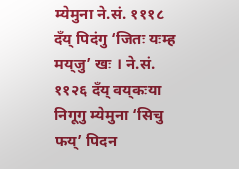म्येमुना ने.सं. १११८ दँय्‌ पिदंगु ‘जितः यःम्ह मय्‌जु’ खः । ने.सं. ११२६ दँय्‌ वय्‌कःया निगूगु म्येमुना ‘सिचु फय्‌’ पिदन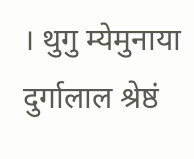। थुगु म्येमुनाया दुर्गालाल श्रेष्ठं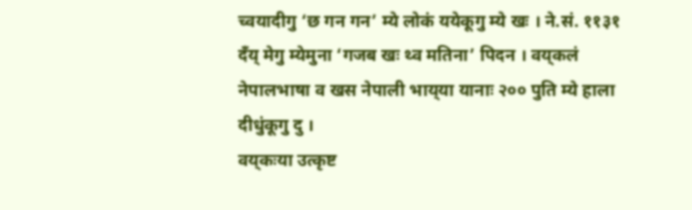च्वयादीगु ‘छ गन गन’ म्ये लोकं ययेकूगु म्ये खः । ने.सं. ११३१ दँय्‌ मेगु म्येमुना ‘गजब खः थ्व मतिना’ पिदन । वय्‌कलं नेपालभाषा व खस नेपाली भाय्‌या यानाः २०० पुति म्ये हाला दीधुंकूगु दु ।
वय्‌कःया उत्कृष्ट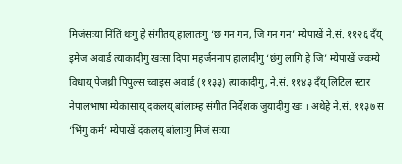मिजंसःया निंतिं थःगु हे संगीतय्‌ हालातःगु ‘छ गन गन, जि गन गन’ म्येपाखें ने.सं. ११२६ दँय्‌ इमेज अवार्ड त्याकादीगु खःसा दिपा महर्जननाप हालादीगु ‘छंगु लागि हे जि’ म्येपाखें ज्वःम्ये विधाय्‌ पेजथ्री पिपुल्स च्वाइस अवार्ड (११३३) त्याकादीगु, ने.सं. ११४३ दँय्‌ लिटिल स्टार नेपालभाषा म्येकासाय्‌ दकलय्‌ बांलाःम्ह संगीत निर्देशक जुयादीगु खः । अथेहे ने.सं. ११३७ स ‘भिंगु कर्म’ म्येपाखें दकलय्‌ बांलाःगु मिजं सःया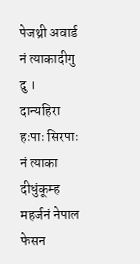पेजथ्री अवार्ड नं त्याकादीगु दु ।
दान्यहिरा हःपाः सिरपाः नं त्याका दीधुंकूम्ह महर्जनं नेपाल फेसन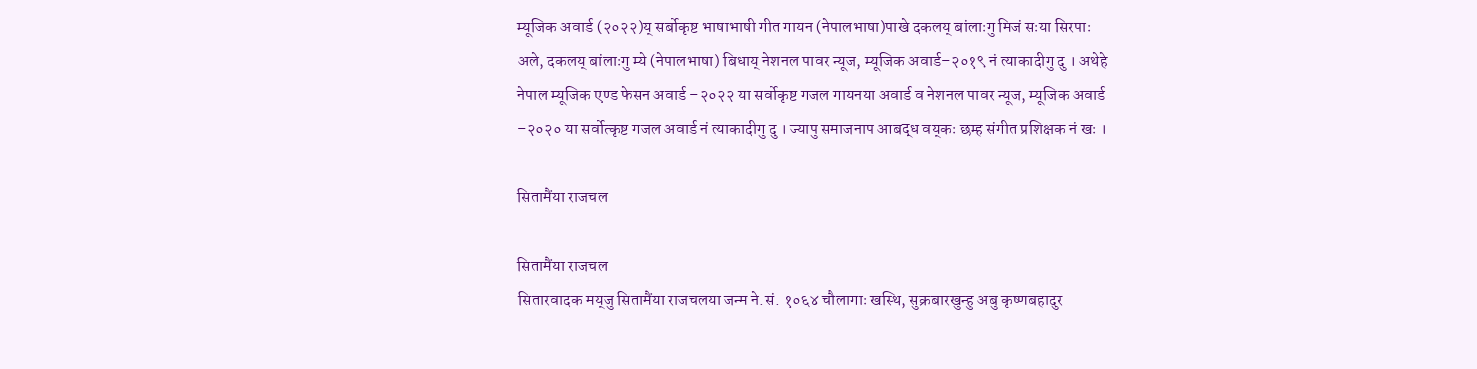म्यूजिक अवार्ड (२०२२)य्‌ सर्बोकृष्ट भाषाभाषी गीत गायन (नेपालभाषा)पाखे दकलय्‌ बांलाःगु मिजं सःया सिरपाः अले, दकलय्‌ बांलाःगु म्ये (नेपालभाषा) बिधाय्‌ नेशनल पावर न्यूज, म्यूजिक अवार्ड–२०१९ नं त्याकादीगु दु । अथेहे नेपाल म्यूजिक एण्ड फेसन अवार्ड –२०२२ या सर्वोकृष्ट गजल गायनया अवार्ड व नेशनल पावर न्यूज, म्यूजिक अवार्ड –२०२० या सर्वोत्कृष्ट गजल अवार्ड नं त्याकादीगु दु । ज्यापु समाजनाप आबद्ध वय्‌कः छम्ह संगीत प्रशिक्षक नं खः ।

सितामैंया राजचल

सितामैंया राजचल
सितारवादक मय्‌जु सितामैंया राजचलया जन्म ने.सं. १०६४ चौलागाः खस्थि, सुक्रबारखुन्हु अबु कृष्णबहादुर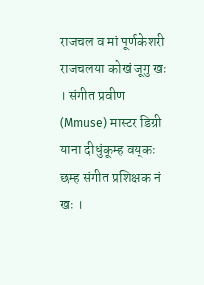राजचल व मां पूर्णकेशरी राजचलया कोखं जूगु खः । संगीत प्रवीण (Mmuse) मास्टर डिग्री याना दीधुंकूम्ह वय्‌कः छम्ह संगीत प्रशिक्षक नं खः ।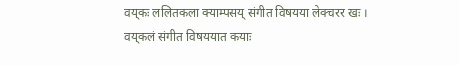वय्‌कः ललितकला क्याम्पसय्‌ संगीत विषयया लेक्चरर खः ।
वय्‌कलं संगीत विषययात कयाः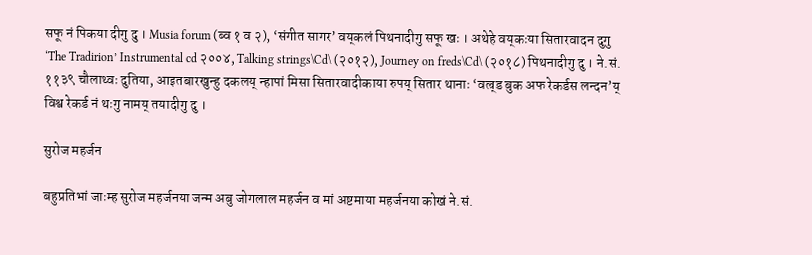सफू नं पिकया दीगु दु । Musia forum (ब्व १ व २), ‘संगीत सागर’ वय्‌कलं पिथनादीगु सफू खः । अथेहे वय्‌कःया सितारवादन दुगु ‘The Tradirion’ Instrumental cd २००४, Talking strings\Cd\ (२०१२), Journey on freds\Cd\ (२०१८) पिथनादीगु दु । ने.सं. ११३९ चौलाथ्वः दुतिया, आइतबारखुन्हु दकलय्‌ न्हापां मिसा सितारवादीकाया रुपय्‌ सितार थानाः ‘वल्र्ड बुक अफ रेकर्डस लन्दन’य्‌ विश्व रेकर्ड नं थःगु नामय्‌ तयादीगु दु ।

सुरोज महर्जन

बहुप्रतिभां जाःम्ह सुरोज महर्जनया जन्म अबु जोगलाल महर्जन व मां अष्टमाया महर्जनया कोखं ने.सं.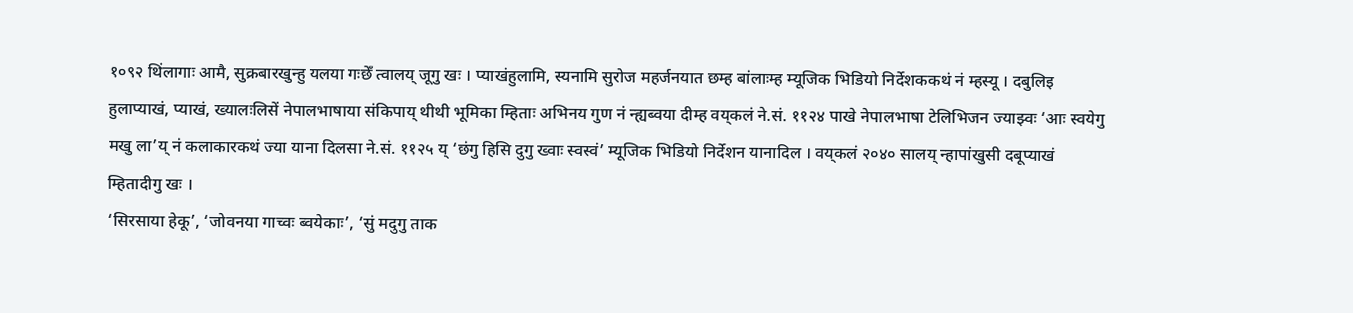१०९२ थिंलागाः आमै, सुक्रबारखुन्हु यलया गःछेँ त्वालय्‌ जूगु खः । प्याखंहुलामि, स्यनामि सुरोज महर्जनयात छम्ह बांलाःम्ह म्यूजिक भिडियो निर्देशककथं नं म्हस्यू । दबुलिइ हुलाप्याखं, प्याखं, ख्यालःलिसें नेपालभाषाया संकिपाय्‌ थीथी भूमिका म्हिताः अभिनय गुण नं न्ह्यब्वया दीम्ह वय्‌कलं ने.सं. ११२४ पाखे नेपालभाषा टेलिभिजन ज्याझ्वः ‘आः स्वयेगु मखु ला’य्‌ नं कलाकारकथं ज्या याना दिलसा ने.सं. ११२५ य्‌ ‘छंगु हिसि दुगु ख्वाः स्वस्वं’ म्यूजिक भिडियो निर्देशन यानादिल । वय्‌कलं २०४० सालय्‌ न्हापांखुसी दबूप्याखं म्हितादीगु खः ।
‘सिरसाया हेकू’, ‘जोवनया गाच्वः ब्वयेकाः’, ‘सुं मदुगु ताक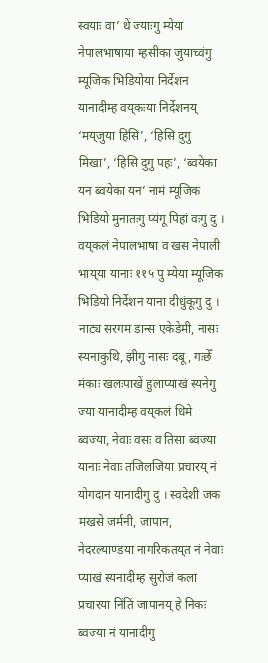स्वयाः वा’ थें ज्याःगु म्येया नेपालभाषाया म्हसीका जुयाच्वंगु म्यूजिक भिडियोया निर्देशन यानादीम्ह वय्‌कःया निर्देशनय्‌ ‘मय्‌जुया हिसि’, ‘हिसि दुगु मिखा’, ‘हिसि दुगु पहः’, ‘ब्वयेका यन ब्वयेका यन’ नामं म्यूजिक भिडियो मुनातःगु प्यंगू पिहां वःगु दु । वय्‌कलं नेपालभाषा व खस नेपाली भाय्‌या यानाः ११५ पु म्येया म्यूजिक भिडियो निर्देशन याना दीधुंकूगु दु ।
नाट्य सरगम डान्स एकेडेमी, नासः स्यनाकुथि, झीगु नासः दबू, गःछेँ मंकाः खलःपाखें हुलाप्याखं स्यनेगु ज्या यानादीम्ह वय्‌कलं धिमे ब्वज्या, नेवाः वसः व तिसा ब्वज्या यानाः नेवाः तजिलजिया प्रचारय्‌ नं योगदान यानादीगु दु । स्वदेशी जक मखसे जर्मनी, जापान, नेदरल्याण्डया नागरिकतय्‌त नं नेवाः प्याखं स्यनादीम्ह सुरोजं कला प्रचारया निंतिं जापानय्‌ हे निकः ब्वज्या नं यानादीगु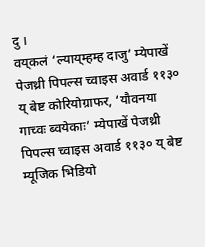दु ।
वय्‌कलं ‘ल्याय्‌म्हम्ह दाजु’ म्येपाखें पेजथ्री पिपल्स च्वाइस अवार्ड ११३० य्‌ बेष्ट कोरियोग्राफर, ‘यौवनया गाच्वः ब्वयेकाः’ म्येपाखें पेजथ्री पिपल्स च्वाइस अवार्ड ११३० य्‌ बेष्ट म्यूजिक भिडियो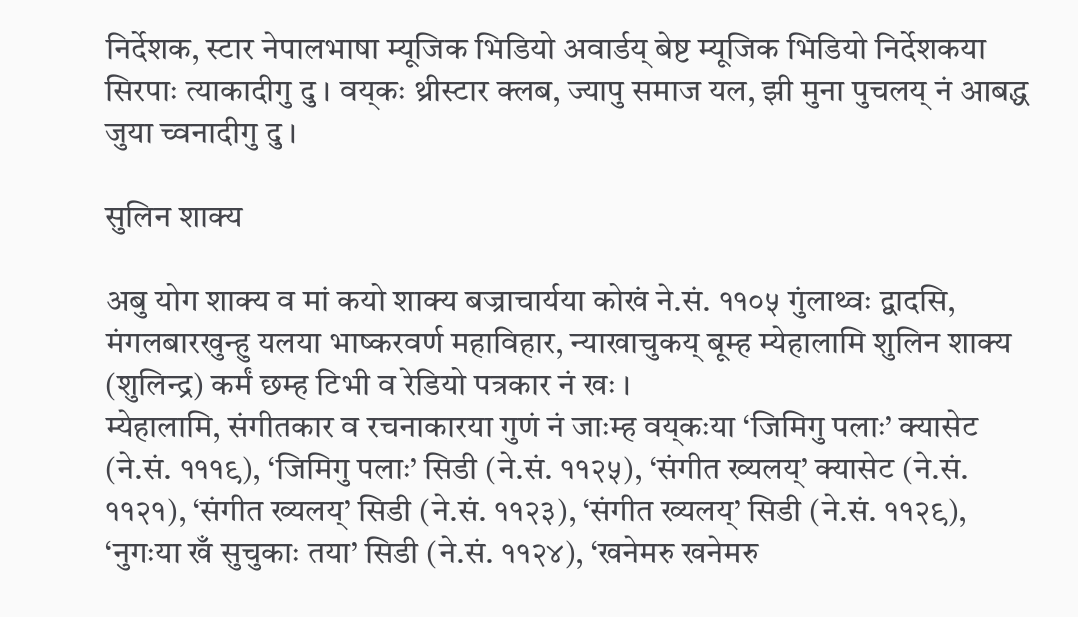निर्देशक, स्टार नेपालभाषा म्यूजिक भिडियो अवार्डय्‌ बेष्ट म्यूजिक भिडियो निर्देशकया सिरपाः त्याकादीगु दु । वय्‌कः थ्रीस्टार क्लब, ज्यापु समाज यल, झी मुना पुचलय्‌ नं आबद्ध जुया च्वनादीगु दु ।

सुलिन शाक्य

अबु योग शाक्य व मां कयो शाक्य बज्राचार्यया कोखं ने.सं. ११०५ गुंलाथ्वः द्वादसि, मंगलबारखुन्हु यलया भाष्करवर्ण महाविहार, न्याखाचुकय्‌ बूम्ह म्येहालामि शुलिन शाक्य (शुलिन्द्र) कर्मं छम्ह टिभी व रेडियो पत्रकार नं खः ।
म्येहालामि, संगीतकार व रचनाकारया गुणं नं जाःम्ह वय्‌कःया ‘जिमिगु पलाः’ क्यासेट (ने.सं. १११९), ‘जिमिगु पलाः’ सिडी (ने.सं. ११२५), ‘संगीत ख्यलय्‌’ क्यासेट (ने.सं. ११२१), ‘संगीत ख्यलय्‌’ सिडी (ने.सं. ११२३), ‘संगीत ख्यलय्‌’ सिडी (ने.सं. ११२९), ‘नुगःया खँ सुचुकाः तया’ सिडी (ने.सं. ११२४), ‘खनेमरु खनेमरु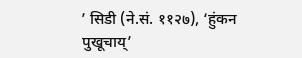’ सिडी (ने.सं. ११२७), ‘हुंकन पुखूचाय्‌’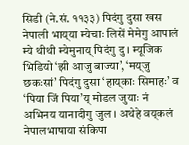सिडी (ने.सं. ११३३) पिदंगु दुसा खस नेपाली भाय्‌या म्येचाः लिसें मेमेगु आपालं म्ये थीथी म्येमुनाय्‌ पिदंगु दु । म्यूजिक भिडियो ‘झी आजु बाज्या’, ‘मय्‌जु छकःसां’ पिदंगु दुसा ‘हाय्‌काः सिमाहः’ व ‘पिया जिं पिया’य्‌ मोडल जुयाः नं अभिनय यानादीगु जुल । अथेहे वय्‌कलं नेपालभाषाया संकिपा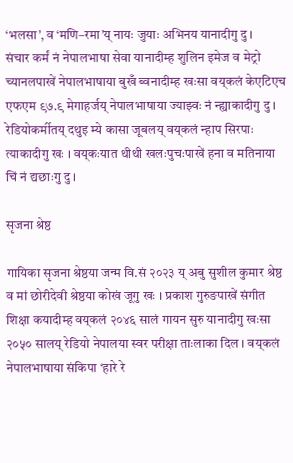‘भलसा’, व ‘मणि–रमा’य्‌ नायः जुयाः अभिनय यानादीगु दु ।
संचार कर्मं नं नेपालभाषा सेवा यानादीम्ह शुलिन इमेज व मेट्रो च्यानलपाखें नेपालभाषाया बुखँ ब्वनादीम्ह खःसा वय्‌कलं केएटिएच एफएम ९७.९ मेगाहर्जय्‌ नेपालभाषाया ज्याझ्वः नं न्ह्याकादीगु दु । रेडियोकर्मीतय्‌ दथुइ म्ये कासा जूबलय्‌ वय्‌कलं न्हाप सिरपाः त्याकादीगु खः । वय्‌कःयात थीथी खलःपुचःपाखें हना व मतिनाया चिं नं द्यछाःगु दु ।

सृजना श्रेष्ठ

गायिका सृजना श्रेष्ठया जन्म वि.सं २०२३ य्‌ अबु सुशील कुमार श्रेष्ठ व मां छोरीदेवी श्रेष्ठया कोखं जूगु खः । प्रकाश गुरुङपाखें संगीत शिक्षा कयादीम्ह वय्‌कलं २०४६ सालं गायन सुरु यानादीगु खःसा २०५० सालय्‌ रेडियो नेपालया स्वर परीक्षा ताःलाका दिल । वय्‌कलं नेपालभाषाया संकिपा ‘हारे रे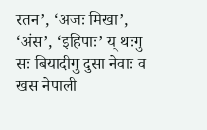रतन’, ‘अजः मिखा’, ‘अंस’, ‘इहिपाः’ य्‌ थःगु सः बियादीगु दुसा नेवाः व खस नेपाली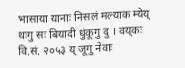भासाया यानाः निसलं मल्याक म्येय्‌ थःगु सः बियादी धुंकूगु दु । वय्‌कः वि.सं. २०५३ य्‌ जूगु नेवाः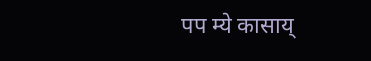पप म्ये कासाय्‌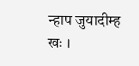न्हाप जुयादीम्ह खः ।